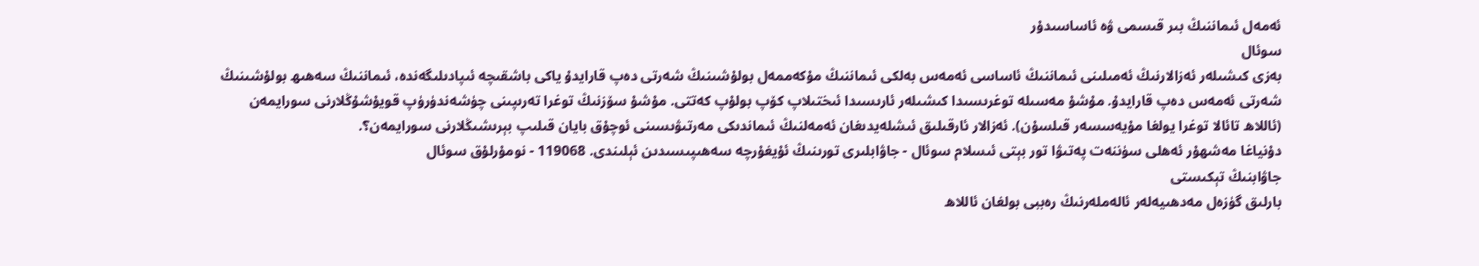ئەمەل ئىماننىڭ بىر قىسمى ۋە ئاساسىدۇر
سوئال
بەزى كىشىلەر ئەزالارنىڭ ئەمىلىنى ئىماننىڭ ئاساسى ئەمەس بەلكى ئىماننىڭ مۇكەممەل بولۇشىنىڭ شەرتى دەپ قارايدۇ ياكى باشقىچە ئىپادىلىگەندە، ئىماننىڭ سەھىھ بولۇشىنىڭ شەرتى ئەمەس دەپ قارايدۇ. مۇشۇ مەسىلە توغرىسىدا كىشىلەر ئارىسىدا ئىختىلاپ كۆپ بولۇپ كەتتى. مۇشۇ سۆزنىڭ توغرا تەرىپىنى چۈشەندۈرۈپ قويۇشۇڭلارنى سورايمەن (ئاللاھ تائالا توغرا يولغا مۇيەسسەر قىلسۇن). ئەزالار ئارقىلىق ئىشلەيدىغان ئەمەلنىڭ ئىماندىكى مەرتىۋىسىنى ئوچۇق بايان قىلىپ بېرىشىڭلارنى سورايمەن؟.
دۇنياغا مەشھۇر ئەھلى سۈننەت پەتىۋا تور بېتى ئىسلام سوئال - جاۋابلىرى تورىنىڭ ئۇيغۇرچە سەھىپىسىدىن ئېلىندى. 119068 - نومۇرلۇق سوئال
جاۋابنىڭ تېكىستى
بارلىق گۈزەل مەدھىيەلەر ئالەملەرنىڭ رەببى بولغان ئاللاھ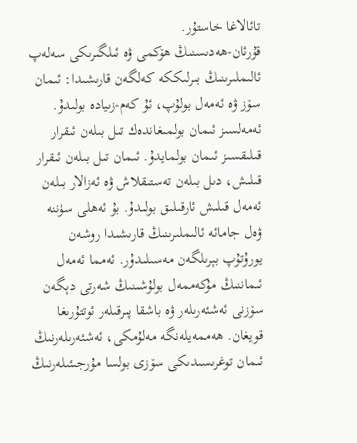تائالاغا خاستۇر.
قۇرئان-ھەدىسنىڭ ھۆكمى ۋە ئىلگىرىكى سەلەپ ئالىملىرىنىڭ بىرلىككە كەلگەن قارىشىدا: ئىمان سۆز ۋە ئەمەل بولۇپ، ئۇ كەم-زىيادە بولىدۇ. ئەمەلسىز ئىمان بولمىغاندەك تىل بىلەن ئىقرار قىلىقسىز ئىمان بولمايدۇ. ئىمان تىل بىلەن ئىقرار قىلىش، دىل بىلەن تەستىقلاش ۋە ئەزالار بىلەن ئەمەل قىلىش ئارقىلىق بولىدۇ. بۇ ئەھلى سۈننە ۋەل جامائە ئالىملىرىنىڭ قارىشىدا روشەن يورۇتۇپ بېرىلگەن مەسىلىدۇر. ئەمما ئەمەل ئىماننىڭ مۇكەممەل بولۇشىنىڭ شەرتى دېگەن سۆزنى ئەشئەرىلەر ۋە باشقا پىرقىلەر ئوتتۇرىغا قويغان. ھەممەيلەنگە مەلۇمكى، ئەشئەرىلەرنىڭ ئىمان توغرىسىدىكى سۆزى بولسا مۇرجىئىلەرنىڭ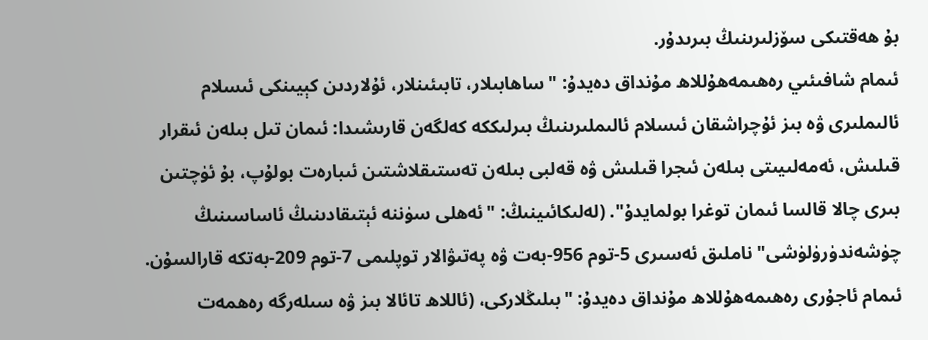بۇ ھەقتىكى سۆزلىرىنىڭ بىرىدۇر.
ئىمام شافىئىي رەھىمەھۇللاھ مۇنداق دەيدۇ: "ساھابىلار، تابىئىنلار، ئۇلاردىن كېيىنكى ئىسلام ئالىملىرى ۋە بىز ئۇچراشقان ئىسلام ئالىملىرىنىڭ بىرلىككە كەلگەن قارىشىدا: ئىمان تىل بىلەن ئىقرار قىلىش، ئەمەلىيىتى بىلەن ئىجرا قىلىش ۋە قەلبى بىلەن تەستىقلاشتىن ئىبارەت بولۇپ، بۇ ئۈچتىن بىرى چالا قالسا ئىمان توغرا بولمايدۇ". (لەلىكائىينىڭ: "ئەھلى سۈننە ئېتىقادىنىڭ ئاساسىنىڭ چۈشەندۈرۈلۈشى" ناملىق ئەسىرى 5-توم 956-بەت ۋە پەتىۋالار توپلىمى 7-توم 209-بەتكە قارالسۇن.
ئىمام ئاجۇرى رەھىمەھۇللاھ مۇنداق دەيدۇ: "بىلىڭلاركى، (ئاللاھ تائالا بىز ۋە سىلەرگە رەھمەت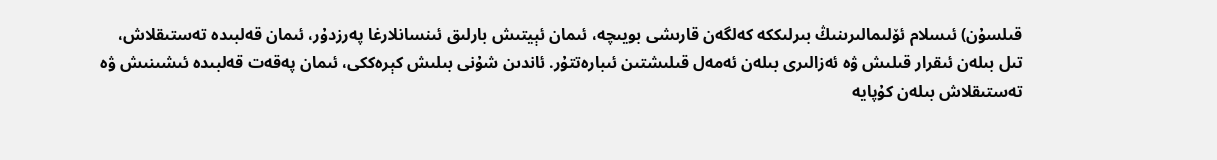قىلسۇن) ئىسلام ئۆلىمالىرىنىڭ بىرلىككە كەلگەن قارىشى بويىچە، ئىمان ئېيتىش بارلىق ئىنسانلارغا پەرزدۇر، ئىمان قەلبىدە تەستىقلاش، تىل بىلەن ئىقرار قىلىش ۋە ئەزالىرى بىلەن ئەمەل قىلىشتىن ئىبارەتتۇر. ئاندىن شۇنى بىلىش كېرەككى، ئىمان پەقەت قەلبىدە ئىشىنىش ۋە تەستىقلاش بىلەن كۇپايە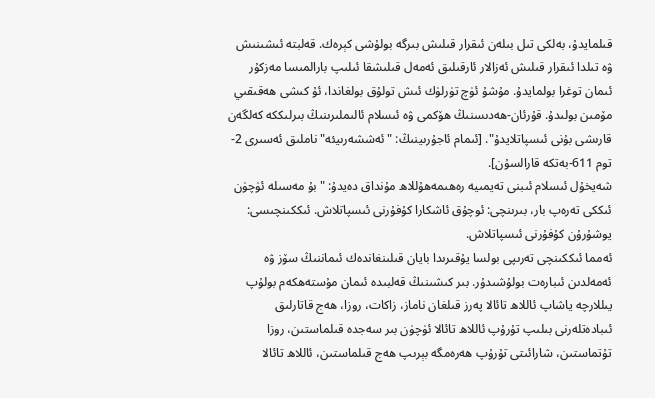قىلمايدۇ، بەلكى تىل بىلەن ئىقرار قىلىش بىرگە بولۇشى كېرەك. قەلبتە ئىشىنىش ۋە تىلدا ئىقرار قىلىش ئەزالار ئارقىلىق ئەمەل قىلىشقا ئىلىپ بارالمىسا مەزكۇر ئىمان توغرا بولمايدۇ. مۇشۇ ئۈچ تۈرلۈك ئىش تولۇق بولغاندا، ئۇ كىشى ھەقىقىي مۆمىن بولىدۇ. قۇرئان-ھەدىسنىڭ ھۆكمى ۋە ئىسلام ئالىملىرىنىڭ بىرلىككە كەلگەن قارىشى بۇنى ئىسپاتلايدۇ". [ئىمام ئاجۇرىينىڭ: "ئەششەرىيئە" ناملىق ئەسىرى 2-توم 611-بەتكە قارالسۇن].
شەيخۇل ئىسلام ئىبنى تەيمىيە رەھىمەھۇللاھ مۇنداق دەيدۇ: "بۇ مەسىلە ئۈچۈن ئىككى تەرەپ بار، بىرىنچى: ئوچۇق ئاشكارا كۇفۇرنى ئىسپاتلاش. ئىككىنچىسى: يوشۇرۇن كۇفۇرنى ئىسپاتلاش.
ئەمما ئىككىنچى تەرىپى بولسا يۇقىرىدا بايان قىلىنغاندەك ئىماننىڭ سۆز ۋە ئەمەلدىن ئىبارەت بولۇشىدۇر. بىر كىشىنىڭ قەلبىدە ئىمان مۇستەھكەم بولۇپ يىللارچە ياشاپ ئاللاھ تائالا پەرز قىلغان ناماز، زاكات، روزا، ھەج قاتارلىق ئىبادەتلەرنى بىلىپ تۇرۇپ ئاللاھ تائالا ئۈچۈن بىر سەجدە قىلماستىن، روزا تۇتماستىن، شارائىتى تۇرۇپ ھەرەمگە بېرىپ ھەج قىلماستىن، ئاللاھ تائالا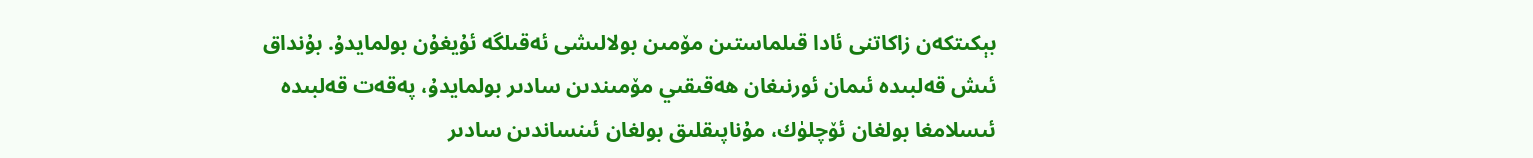بېكىتكەن زاكاتنى ئادا قىلماستىن مۆمىن بولالىشى ئەقىلگە ئۇيغۇن بولمايدۇ. بۇنداق ئىش قەلبىدە ئىمان ئورنىغان ھەقىقىي مۆمىندىن سادىر بولمايدۇ، پەقەت قەلبىدە ئىسلامغا بولغان ئۆچلۈك، مۇناپىقلىق بولغان ئىنساندىن سادىر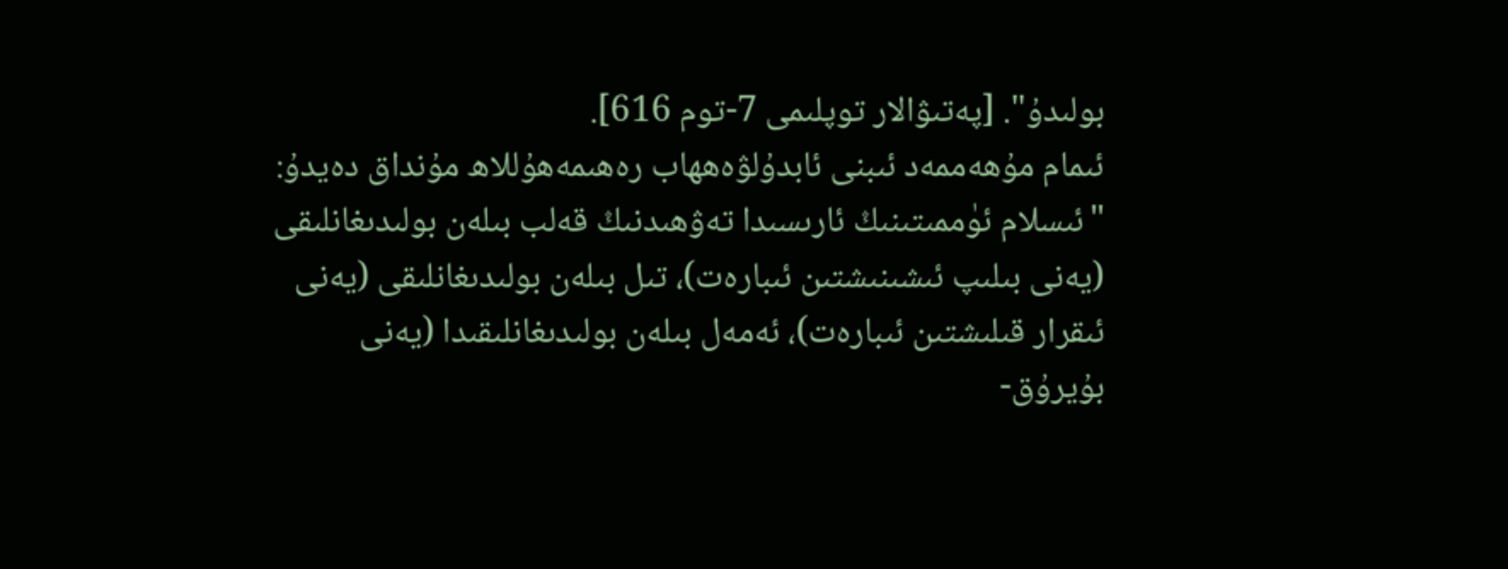بولىدۇ". [پەتىۋالار توپلىمى 7-توم 616].
ئىمام مۇھەممەد ئىبنى ئابدۇلۋەھھاب رەھىمەھۇللاھ مۇنداق دەيدۇ: "ئىسلام ئۈممىتىنىڭ ئارىسىدا تەۋھىدنىڭ قەلب بىلەن بولىدىغانلىقى (يەنى بىلىپ ئىشىنىشتىن ئىبارەت)، تىل بىلەن بولىدىغانلىقى (يەنى ئىقرار قىلىشتىن ئىبارەت)، ئەمەل بىلەن بولىدىغانلىقىدا (يەنى بۇيرۇق-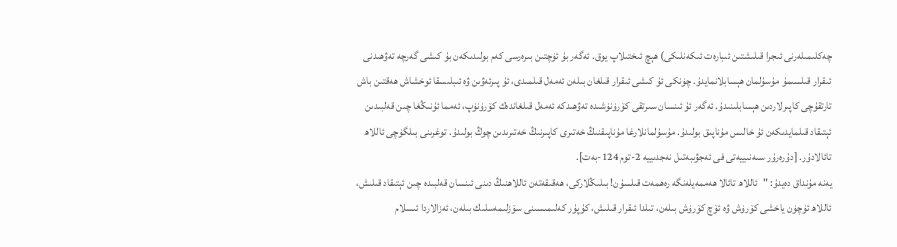چەكلىمىلەرنى ئىجرا قىلىشتىن ئىبارەت ئىكەنلىكى) ھېچ ئىختىلاپ يوق. ئەگەر بۇ ئۈچتىن بىرەرسى كەم بولىدىكەن بۇ كىشى گەرچە تەۋھىدنى ئىقرار قىلسىمۇ مۇسۇلمان ھېسابلانمايدۇ. چۈنكى ئۇ كىشى ئىقرار قىلغان بىلەن ئەمەل قىلمىدى، ئۇ پىرئەۋىن ۋە ئىبلىسقا ئوخشاش ھەقتىن باش تارتقۇچى كاپىرلاردىن ھېسابلىنىدۇ. ئەگەر ئۇ ئىنسان سىرتقى كۆرۈنۈشىدە تەۋھىدكە ئەمەل قىلغاندەك كۆرۈنۈپ، ئەمما ئۇنىڭغا چىن قەلبىدىن ئېتىقاد قىلمايدىكەن ئۇ خالىس مۇناپىق بولىدۇ. مۇسۇلمانلارغا مۇناپىقنىڭ خەتىرى كاپىرنىڭ خەتىرىدىن چوڭ بولىدۇ. توغرىنى بىلگۈچى ئاللاھ تائالادۇر. [دۇرەرۇر سىەنىييەتى فى ئەجۋىبەتىل نەجدىييە 2-توم 124-بەت].
يەنە مۇنداق دەيدۇ: "ئاللاھ تائالا ھەممەيلەنگە رەھمەت قىلسۇن! بىلىڭلاركى، ھەقىقەتەن ئاللاھنىڭ دىنى ئىنسان قەلبىدە چىن ئېتىقاد قىلىش، ئاللاھ ئۈچۈن ياخشى كۆرۈش ۋە ئۆچ كۆرۈش بىلەن، تىلدا ئىقرار قىلىش، كۇپۇر كەلىمىسىنى سۆزلىمەسلىك بىلەن، ئەزالاردا ئىسلام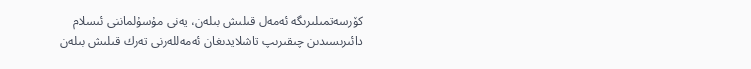كۆرسەتمىلىرىگە ئەمەل قىلىش بىلەن، يەنى مۇسۇلماننى ئىسلام دائىرىسىدىن چىقىرىپ تاشلايدىغان ئەمەللەرنى تەرك قىلىش بىلەن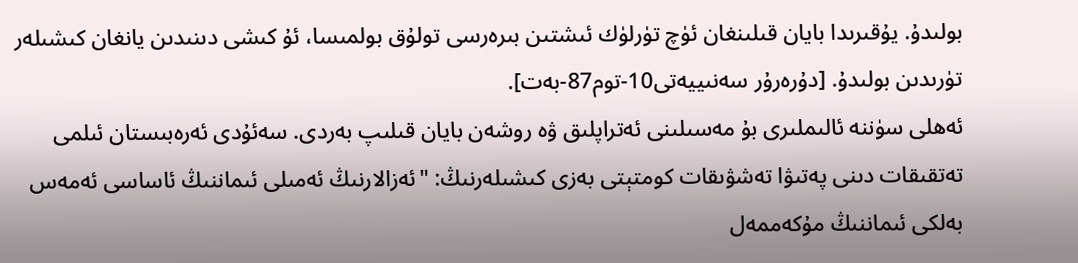بولىدۇ. يۇقىرىدا بايان قىلىنغان ئۈچ تۈرلۈك ئىشتىن بىرەرسى تولۇق بولمىسا، ئۇ كىشى دىنىدىن يانغان كىشىلەر تۈرىدىن بولىدۇ. [دۇرەرۇر سەنىييەتى10-توم87-بەت].
ئەھلى سۈننە ئالىملىرى بۇ مەسىلىنى ئەتراپلىق ۋە روشەن بايان قىلىپ بەردى. سەئۇدى ئەرەبىستان ئىلمى تەتقىقات دىنى پەتىۋا تەشۋىقات كومتېتى بەزى كىشىلەرنىڭ: "ئەزالارنىڭ ئەمىلى ئىماننىڭ ئاساسى ئەمەس بەلكى ئىماننىڭ مۇكەممەل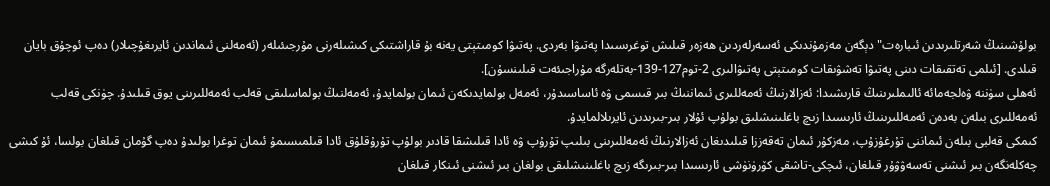بولۇشىنىڭ شەرتلىرىدىن ئىبارەت" دېگەن مەزمۇندىكى ئەسەرلەردىن ھەزەر قىلىش توغرىسىدا پەتىۋا بەردى. پەتىۋا كومىتېتى يەنە بۇ قاراشتىكى كىشىلەرنى مۇرجىئىلەر (ئەمەلنى ئىماندىن ئايرىغۇچىلار) دەپ ئوچۇق بايان قىلدى. [ئىلمى تەتقىقات دىنى پەتىۋا تەشۋىقات كومىتېتى پەتىۋالىرى 2-توم127-139-بەتلەرگە مۇراجىئەت قىلىنسۇن].
ئەھلى سۈننە ۋەلجەمائە ئالىملىرىنىڭ قارىشىدا: ئەزالارنىڭ ئەمەللىرى ئىماننىڭ بىر قىسمى ۋە ئاساسىدۇر، ئەمەل بولمايدىكەن ئىمان بولمايدۇ، ئەمەلنىڭ بولماسلىقى قەلب ئەمەللىرىنى يوق قىلىدۇ. چۈنكى قەلب ئەمەللىرى بىلەن بەدەن ئەمەللىرىنىڭ ئارىسىدا زىچ باغلىنىشلىق بولۇپ ئۇلار بىر-بىرىدىن ئايرىلالمايدۇ.
كىمكى قەلبى بىلەن ئىماننى تۇرغۇزۇپ، مەزكۇر ئىمان تەقەززا قىلىدىغان ئەزالارنىڭ ئەمەللىرىنى بىلىپ تۇرۇپ ۋە ئادا قىلىشقا قادىر بولۇپ تۇرۇقلۇق ئادا قىلمىسىمۇ ئىمان توغرا بولىدۇ دەپ گۇمان قىلغان بولسا، ئۇ كىشى چەكلەنگەن بىر ئىشنى تەسەۋۋۇر قىلغان، ئىچكى-تاشقى كۆرۈنۈشى ئارىسىدا بىر-بىرىگە زىچ باغلىنىشلىقى بولغان بىر ئىشنى ئىنكار قىلغان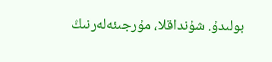بولىدۇ. شۇنداقلا، مۇرجىئەلەرنىڭ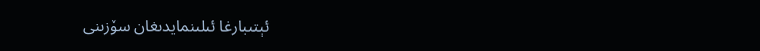ئېتىبارغا ئىلىنمايدىغان سۆزىنى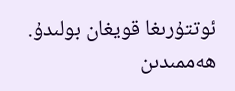ئوتتۇرىغا قويغان بولىدۇ.
ھەممىدىن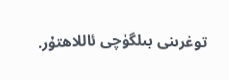توغرىنى بىلگۈچى ئاللاھتۇر.